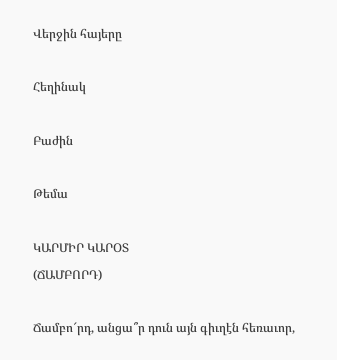Վերջին հայերը

Հեղինակ

Բաժին

Թեմա

ԿԱՐՄԻՐ ԿԱՐՕՏ
(ՃԱՄԲՈՐԴ)

Ճամբո՜րդ, անցա՞ր դուն այն գիւղէն հեռաւոր,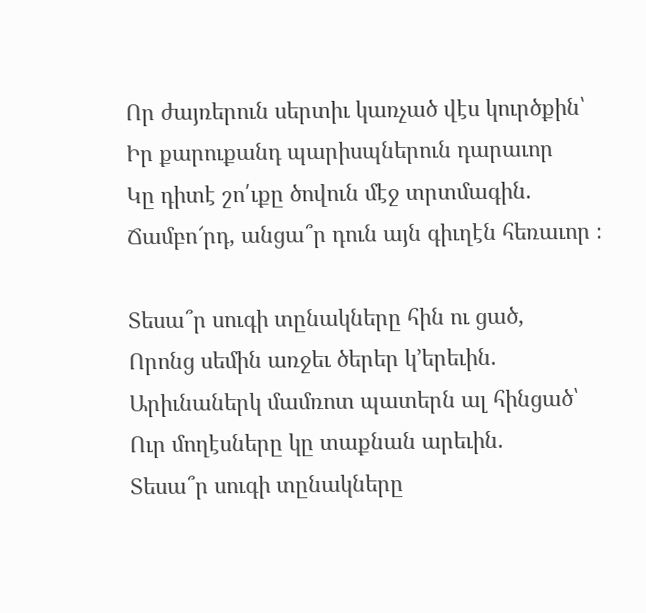Որ ժայռերուն սերտիւ կառչած վէս կուրծքին՝
Իր քարուքանդ պարիսպներուն դարաւոր
Կը դիտէ շո՛ւքը ծովուն մէջ տրտմագին.
Ճամբո՜րդ, անցա՞ր դուն այն գիւղէն հեռաւոր ։

Տեսա՞ր սուգի տընակները հին ու ցած,
Որոնց սեմին առջեւ ծերեր կ՚երեւին.
Արիւնաներկ մամռոտ պատերն ալ հինցած՝
Ուր մողէսները կը տաքնան արեւին.
Տեսա՞ր սուգի տընակները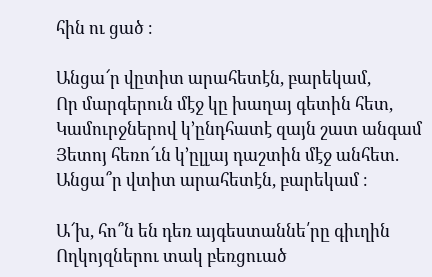հին ու ցած ։

Անցա՜ր վըտիտ արահետէն, բարեկամ,
Որ մարգերուն մէջ կը խաղայ գետին հետ,
Կամուրջներով կ՚ընդհատէ զայն շատ անգամ
Յետոյ հեռո՜ւն կ՚ըլլայ դաշտին մէջ անհետ.
Անցա՞ր վտիտ արահետէն, բարեկամ ։

Ա՜խ, հո՞ն են դեռ այգեստաննե՛րը գիւղին
Ողկոյզներու տակ բեռցուած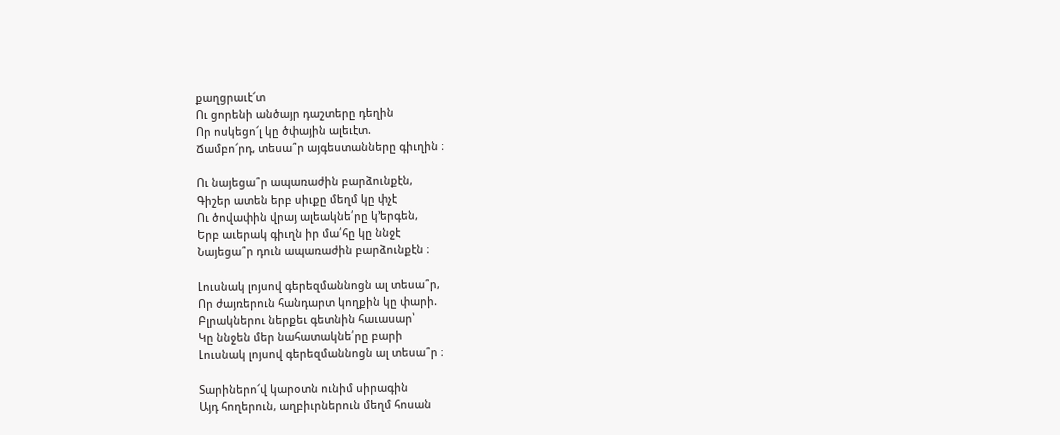քաղցրաւէ՜տ
Ու ցորենի անծայր դաշտերը դեղին
Որ ոսկեցո՜լ կը ծփային ալեւէտ.
Ճամբո՜րդ, տեսա՞ր այգեստանները գիւղին ։

Ու նայեցա՞ր ապառաժին բարձունքէն,
Գիշեր ատեն երբ սիւքը մեղմ կը փչէ
Ու ծովափին վրայ ալեակնե՛րը կ՚երգեն,
Երբ աւերակ գիւղն իր մա՛հը կը ննջէ
Նայեցա՞ր դուն ապառաժին բարձունքէն ։

Լուսնակ լոյսով գերեզմաննոցն ալ տեսա՞ր,
Որ ժայռերուն հանդարտ կողքին կը փարի.
Բլրակներու ներքեւ գետնին հաւասար՝
Կը ննջեն մեր նահատակնե՛րը բարի
Լուսնակ լոյսով գերեզմաննոցն ալ տեսա՞ր ։

Տարիներո՜վ կարօտն ունիմ սիրագին
Այդ հողերուն, աղբիւրներուն մեղմ հոսան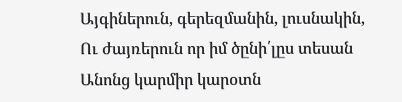Այգիներուն, գերեզմանին, լուսնակին,
Ու ժայռերուն որ իմ ծընի՛լըս տեսան
Անոնց կարմիր կարօտն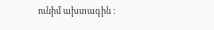ունիմ ախտագին ։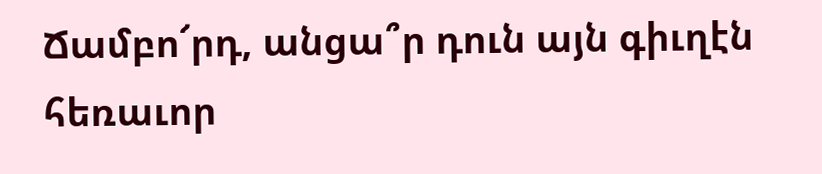Ճամբո՜րդ, անցա՞ր դուն այն գիւղէն հեռաւոր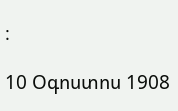։

10 Օգոստոս 1908